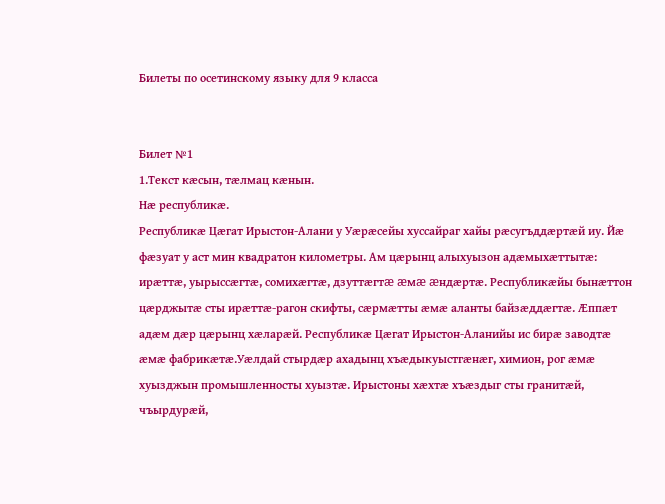Билеты по осетинскому языку для 9 класса


Билет №1
1.Текст кæсын, тæлмац кæнын.
Нæ республикæ.
Республикæ Цæгат Ирыстон-Алани у Уæрæсейы хуссайраг хайы рæсугъддæртæй иу. Йæ фæзуат у аст мин квадратон километры. Ам цæрынц алыхуызон адæмыхæттытæ: ирæттæ, уырыссæгтæ, сомихæгтæ, дзуттæгтæ æмæ æндæртæ. Республикæйы бынæттон цæрджытæ сты ирæттæ-рагон скифты, сæрмæтты æмæ аланты байзæддæгтæ. Æппæт адæм дæр цæрынц хæларæй. Республикæ Цæгат Ирыстон-Аланийы ис бирæ заводтæ æмæ фабрикæтæ.Уæлдай стырдæр ахадынц хъæдыкуыстгæнæг, химион, рог æмæ хуызджын промышленносты хуызтæ. Ирыстоны хæхтæ хъæздыг сты гранитæй, чъырдурæй,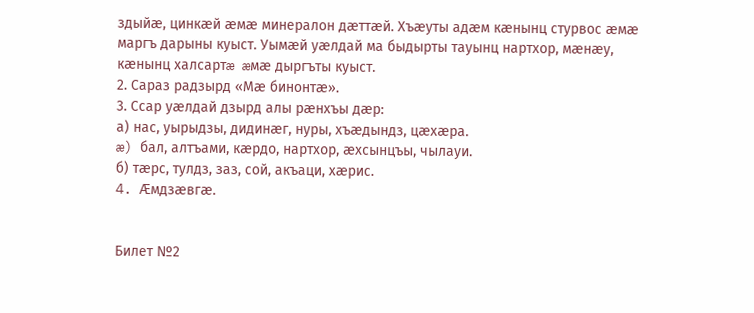здыйæ, цинкæй æмæ минералон дæттæй. Хъæуты адæм кæнынц стурвос æмæ маргъ дарыны куыст. Уымæй уæлдай ма быдырты тауынц нартхор, мæнæу, кæнынц халсартæ æмæ дыргъты куыст.
2. Сараз радзырд «Мæ бинонтæ».
3. Ссар уæлдай дзырд алы рæнхъы дæр:
а) нас, уырыдзы, дидинæг, нуры, хъæдындз, цæхæра.
æ) бал, алтъами, кæрдо, нартхор, æхсынцъы, чылауи.
б) тæрс, тулдз, заз, сой, акъаци, хæрис.
4. Æмдзæвгæ.


Билет №2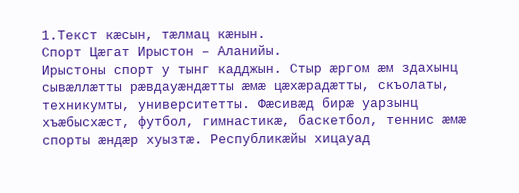1.Текст кæсын, тæлмац кæнын.
Спорт Цæгат Ирыстон – Аланийы.
Ирыстоны спорт у тынг кадджын. Стыр æргом æм здахынц сывæллæтты рæвдауæндæтты æмæ цæхæрадæтты, скъолаты, техникумты, университетты. Фæсивæд бирæ уарзынц хъæбысхæст, футбол, гимнастикæ, баскетбол, теннис æмæ спорты æндæр хуызтæ. Республикæйы хицауад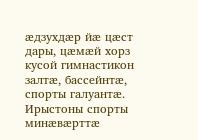æдзухдæр йæ цæст дары, цæмæй хорз кусой гимнастикон залтæ, бассейнтæ, спорты галуантæ. Ирыстоны спорты минæвæрттæ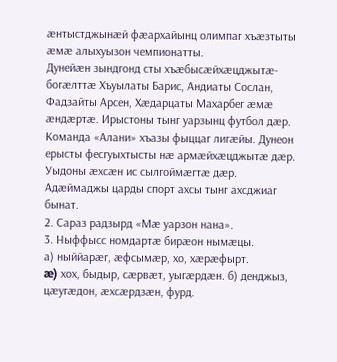æнтыстджынæй фæархайынц олимпаг хъæзтыты æмæ алыхуызон чемпионатты.
Дунейæн зындгонд сты хъæбысæйхæцджытæ-богæлттæ Хъуылаты Барис, Андиаты Сослан, Фадзайты Арсен, Хæдарцаты Махарбег æмæ æндæртæ. Ирыстоны тынг уарзынц футбол дæр. Команда «Алани» хъазы фыццаг лигæйы. Дунеон ерысты фесгуыхтысты нæ армæйхæцджытæ дæр. Уыдоны æхсæн ис сылгоймæгтæ дæр.
Адæймаджы царды спорт ахсы тынг ахсджиаг бынат.
2. Сараз радзырд «Мæ уарзон нана».
3. Ныффысс номдартæ бирæон нымæцы.
а) ныййарæг, æфсымæр, хо, хæрæфырт.
æ) хох, быдыр, сæрвæт, уыгæрдæн. б) денджыз, цæугæдон, æхсæрдзæн, фурд.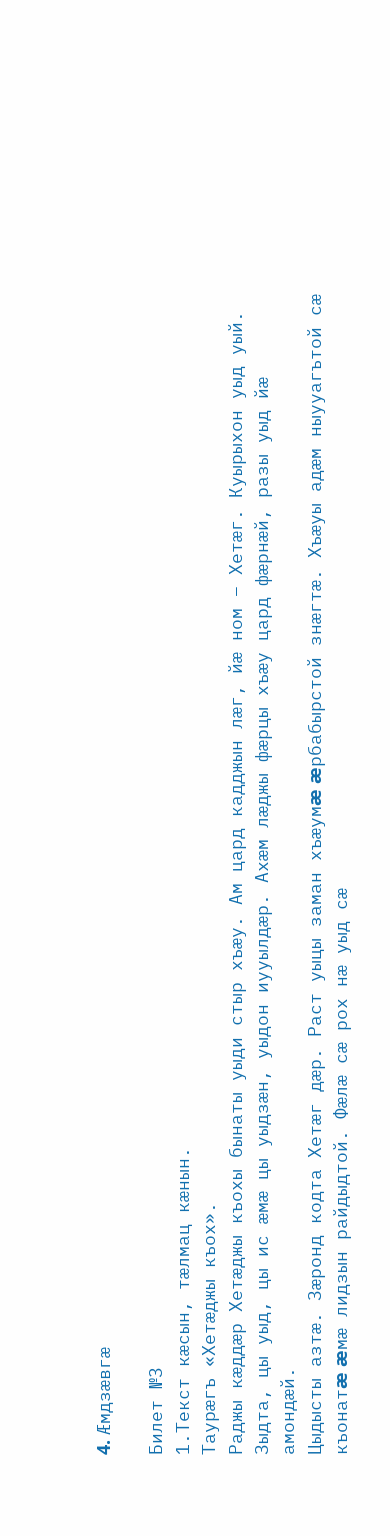4. Æмдзæвгæ

Билет №3
1.Текст кæсын, тæлмац кæнын.
Таурæгъ «Хетæджы къох».
Раджы кæддæр Хетæджы къохы бынаты уыди стыр хъæу. Ам цард кадджын лæг, йæ ном – Хетæг. Куырыхон уыд уый. Зыдта, цы уыд, цы ис æмæ цы уыдзæн, уыдон иууылдæр. Ахæм лæджы фæрцы хъæу цард фæрнæй, разы уыд йæ амондæй.
Цыдысты азтæ. Зæронд кодта Хетæг дæр. Раст уыцы заман хъæумæ æрбабырстой знæгтæ. Хъæуы адæм ныууагътой сæ къонатæ æмæ лидзын райдыдтой. Фæлæ сæ рох нæ уыд сæ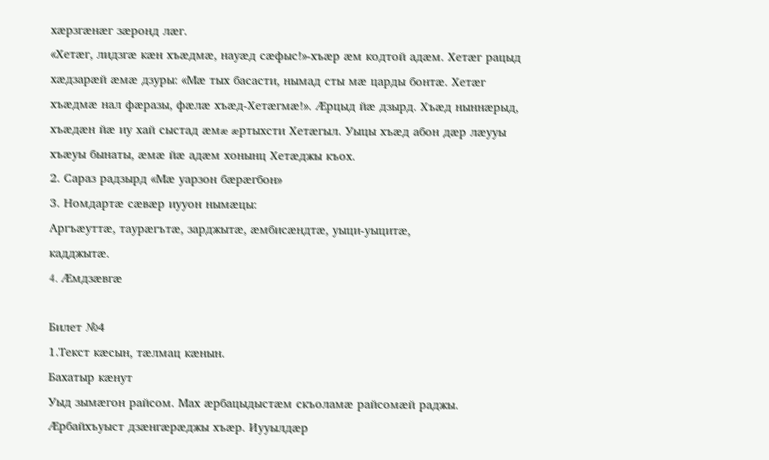хæрзгæнæг зæронд лæг.
«Хетæг, лидзгæ кæн хъæдмæ, науæд сæфыс!»-хъæр æм кодтой адæм. Хетæг рацыд хæдзарæй æмæ дзуры: «Мæ тых басасти, нымад сты мæ царды бонтæ. Хетæг хъæдмæ нал фæразы, фæлæ хъæд-Хетæгмæ!». Æрцыд йæ дзырд. Хъæд ныннæрыд, хъæдæн йæ иу хай сыстад æмæ æртыхсти Хетæгыл. Уыцы хъæд абон дæр лæууы хъæуы бынаты, æмæ йæ адæм хонынц Хетæджы къох.
2. Сараз радзырд «Мæ уарзон бæрæгбон»
3. Номдартæ сæвæр иууон нымæцы:
Аргъæуттæ, таурæгътæ, зарджытæ, æмбисæндтæ, уыци-уыцитæ,
кадджытæ.
4. Æмдзæвгæ

Билет №4
1.Текст кæсын, тæлмац кæнын.
Бахатыр кæнут
Уыд зымæгон райсом. Мах æрбацыдыстæм скъоламæ райсомæй раджы. Æрбайхъуыст дзæнгæрæджы хъæр. Иууылдæр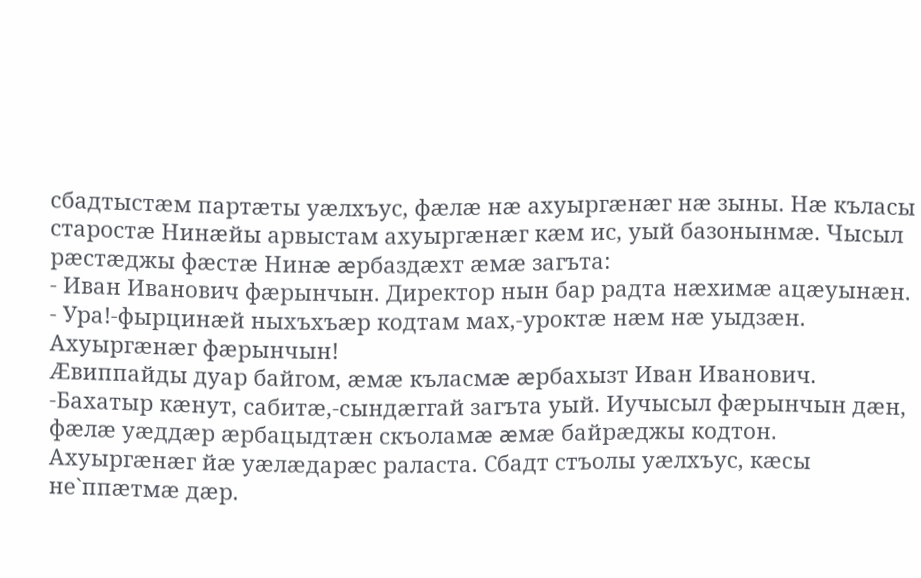сбадтыстæм партæты уæлхъус, фæлæ нæ ахуыргæнæг нæ зыны. Нæ къласы старостæ Нинæйы арвыстам ахуыргæнæг кæм ис, уый базонынмæ. Чысыл рæстæджы фæстæ Нинæ æрбаздæхт æмæ загъта:
- Иван Иванович фæрынчын. Директор нын бар радта нæхимæ ацæуынæн.
- Ура!-фырцинæй ныхъхъæр кодтам мах,-уроктæ нæм нæ уыдзæн. Ахуыргæнæг фæрынчын!
Æвиппайды дуар байгом, æмæ къласмæ æрбахызт Иван Иванович.
-Бахатыр кæнут, сабитæ,-сындæггай загъта уый. Иучысыл фæрынчын дæн, фæлæ уæддæр æрбацыдтæн скъоламæ æмæ байрæджы кодтон.
Ахуыргæнæг йæ уæлæдарæс раласта. Сбадт стъолы уæлхъус, кæсы не`ппæтмæ дæр.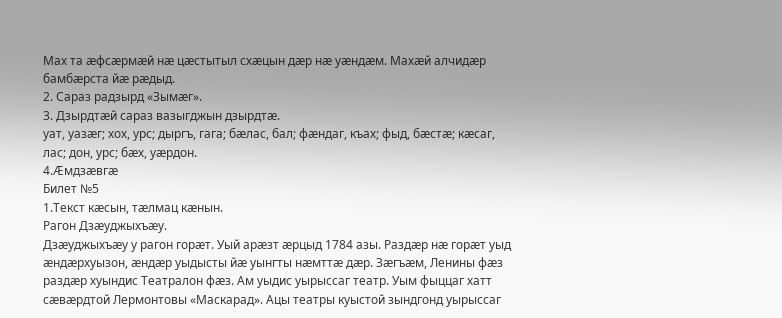Мах та æфсæрмæй нæ цæстытыл схæцын дæр нæ уæндæм. Махæй алчидæр бамбæрста йæ рæдыд.
2. Сараз радзырд «Зымæг».
3. Дзырдтæй сараз вазыгджын дзырдтæ.
уат, уазæг; хох, урс; дыргъ, гага; бæлас, бал; фæндаг, къах; фыд, бæстæ; кæсаг, лас; дон, урс; бæх, уæрдон.
4.Æмдзæвгæ
Билет №5
1.Текст кæсын, тæлмац кæнын.
Рагон Дзæуджыхъæу.
Дзæуджыхъæу у рагон горæт. Уый арæзт æрцыд 1784 азы. Раздæр нæ горæт уыд æндæрхуызон, æндæр уыдысты йæ уынгты нæмттæ дæр. Зæгъæм, Ленины фæз раздæр хуындис Театралон фæз. Ам уыдис уырыссаг театр. Уым фыццаг хатт сæвæрдтой Лермонтовы «Маскарад». Ацы театры куыстой зындгонд уырыссаг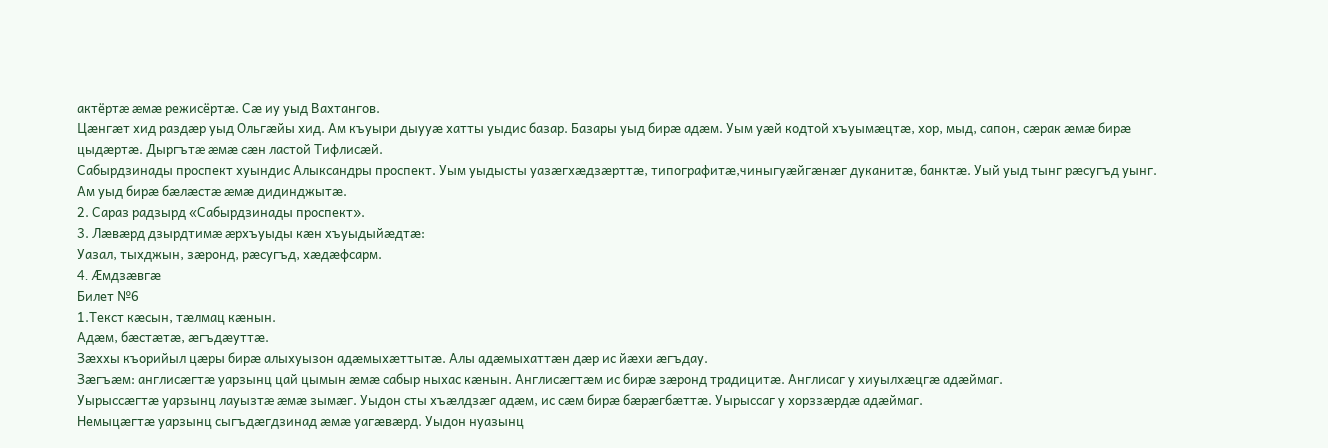актёртæ æмæ режисёртæ. Сæ иу уыд Вахтангов.
Цæнгæт хид раздæр уыд Ольгæйы хид. Ам къуыри дыууæ хатты уыдис базар. Базары уыд бирæ адæм. Уым уæй кодтой хъуымæцтæ, хор, мыд, сапон, сæрак æмæ бирæ цыдæртæ. Дыргътæ æмæ сæн ластой Тифлисæй.
Сабырдзинады проспект хуындис Алыксандры проспект. Уым уыдысты уазæгхæдзæрттæ, типографитæ,чиныгуæйгæнæг дуканитæ, банктæ. Уый уыд тынг рæсугъд уынг. Ам уыд бирæ бæлæстæ æмæ дидинджытæ.
2. Сараз радзырд «Сабырдзинады проспект».
3. Лæвæрд дзырдтимæ æрхъуыды кæн хъуыдыйæдтæ:
Уазал, тыхджын, зæронд, рæсугъд, хæдæфсарм.
4. Æмдзæвгæ
Билет №6
1.Текст кæсын, тæлмац кæнын.
Адæм, бæстæтæ, æгъдæуттæ.
Зæххы къорийыл цæры бирæ алыхуызон адæмыхæттытæ. Алы адæмыхаттæн дæр ис йæхи æгъдау.
Зæгъæм: англисæгтæ уарзынц цай цымын æмæ сабыр ныхас кæнын. Англисæгтæм ис бирæ зæронд традицитæ. Англисаг у хиуылхæцгæ адæймаг.
Уырыссæгтæ уарзынц лауызтæ æмæ зымæг. Уыдон сты хъæлдзæг адæм, ис сæм бирæ бæрæгбæттæ. Уырыссаг у хорззæрдæ адæймаг.
Немыцæгтæ уарзынц сыгъдæгдзинад æмæ уагæвæрд. Уыдон нуазынц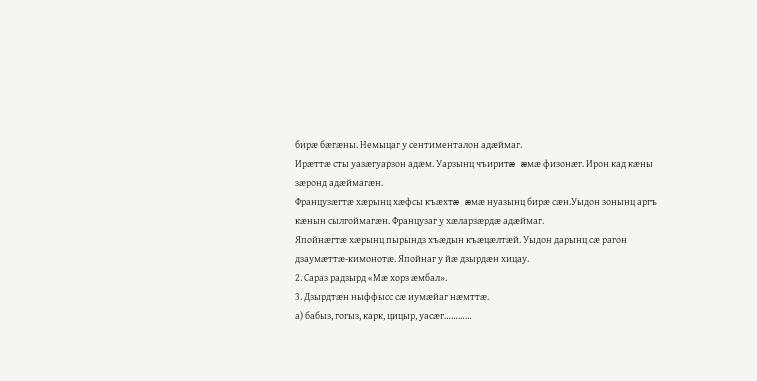бирæ бæгæны. Немыцаг у сентименталон адæймаг.
Ирæттæ сты уазæгуарзон адæм. Уарзынц чъиритæ æмæ физонæг. Ирон кад кæны зæронд адæймагæн.
Французæгтæ хæрынц хæфсы къæхтæ æмæ нуазынц бирæ сæн.Уыдон зонынц аргъ кæнын сылгоймагæн. Французаг у хæларзæрдæ адæймаг.
Япойнæгтæ хæрынц пырындз хъæдын къæцæлтæй. Уыдон дарынц сæ рагон дзаумæттæ-кимонотæ. Япойнаг у йæ дзырдæн хицау.
2. Сараз радзырд «Мæ хорз æмбал».
3. Дзырдтæн ныффысс сæ иумæйаг нæмттæ.
а) бабыз, гогыз, карк, цицыр, уасæг…………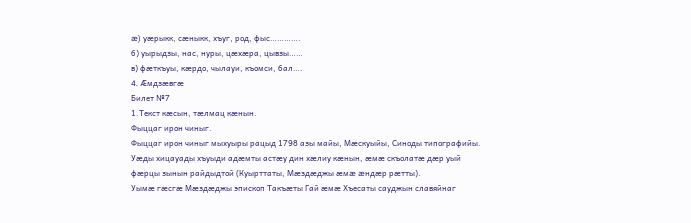æ) уæрыкк, сæныкк, хъуг, род, фыс………….
б) уырыдзы, нас, нуры, цæхæра, цывзы……
в) фæткъуы, кæрдо, чылауи, къомси, бал….
4. Æмдзæвгæ
Билет №7
1.Текст кæсын, тæлмац кæнын.
Фыццаг ирон чиныг.
Фыццаг ирон чиныг мыхуыры рацыд 1798 азы майы, Мæскуыйы, Синоды типографийы. Уæды хицауады хъуыди адæмты астæу дин хæлиу кæнын, æмæ скъолатæ дæр уый фæрцы зынын райдыдтой (Куырттаты, Мæздæджы æмæ æндæр рæтты).
Уымæ гæсгæ Мæздæджы эпископ Такъæты Гай æмæ Хъесаты сауджын славяйнаг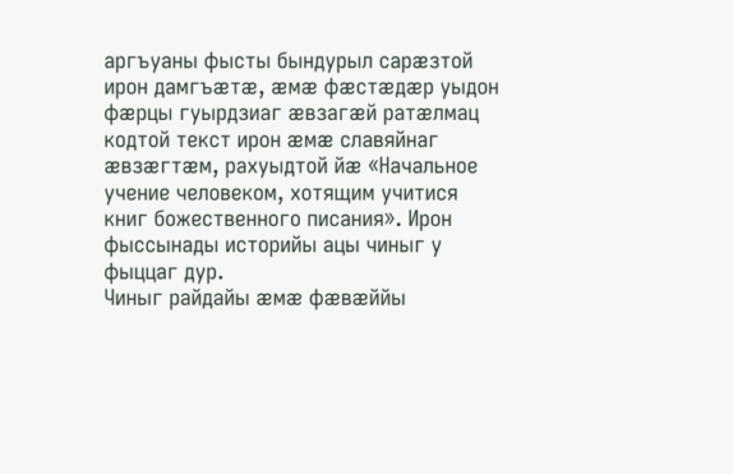аргъуаны фысты бындурыл сарæзтой ирон дамгъæтæ, æмæ фæстæдæр уыдон фæрцы гуырдзиаг æвзагæй ратæлмац кодтой текст ирон æмæ славяйнаг æвзæгтæм, рахуыдтой йæ «Начальное учение человеком, хотящим учитися книг божественного писания». Ирон фыссынады историйы ацы чиныг у фыццаг дур.
Чиныг райдайы æмæ фæвæййы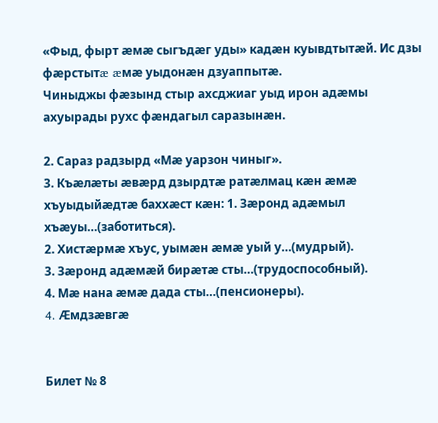«Фыд, фырт æмæ сыгъдæг уды» кадæн куывдтытæй. Ис дзы фæрстытæ æмæ уыдонæн дзуаппытæ.
Чиныджы фæзынд стыр ахсджиаг уыд ирон адæмы ахуырады рухс фæндагыл саразынæн.

2. Сараз радзырд «Мæ уарзон чиныг».
3. Къæлæты æвæрд дзырдтæ ратæлмац кæн æмæ хъуыдыйæдтæ баххæст кæн: 1. Зæронд адæмыл хъæуы…(заботиться).
2. Хистæрмæ хъус, уымæн æмæ уый у…(мудрый).
3. Зæронд адæмæй бирæтæ сты…(трудоспособный).
4. Мæ нана æмæ дада сты…(пенсионеры).
4. Æмдзæвгæ


Билет № 8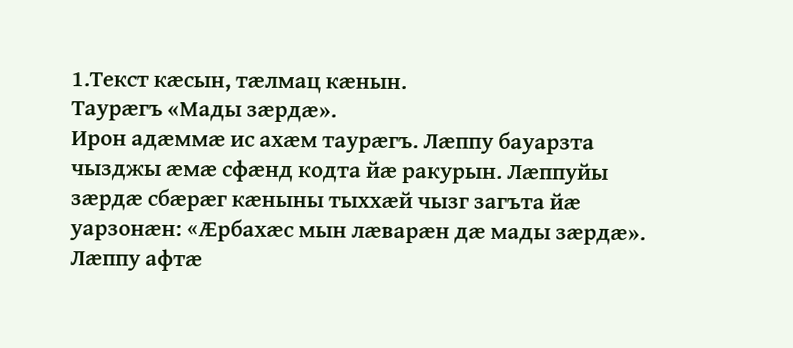1.Текст кæсын, тæлмац кæнын.
Таурæгъ «Мады зæрдæ».
Ирон адæммæ ис ахæм таурæгъ. Лæппу бауарзта чызджы æмæ сфæнд кодта йæ ракурын. Лæппуйы зæрдæ сбæрæг кæныны тыххæй чызг загъта йæ уарзонæн: «Æрбахæс мын лæварæн дæ мады зæрдæ». Лæппу афтæ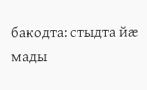бакодта: стыдта йæ мады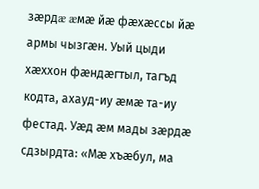зæрдæ æмæ йæ фæхæссы йæ армы чызгæн. Уый цыди хæххон фæндæгтыл, тагъд кодта, ахауд-иу æмæ та-иу фестад. Уæд æм мады зæрдæ сдзырдта: «Мæ хъæбул, ма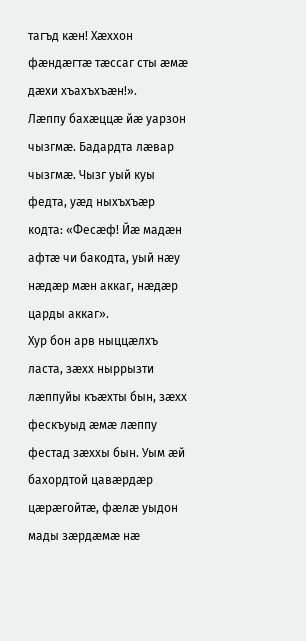тагъд кæн! Хæххон фæндæгтæ тæссаг сты æмæ дæхи хъахъхъæн!».
Лæппу бахæццæ йæ уарзон чызгмæ. Бадардта лæвар чызгмæ. Чызг уый куы федта, уæд ныхъхъæр кодта: «Фесæф! Йæ мадæн афтæ чи бакодта, уый нæу нæдæр мæн аккаг, нæдæр царды аккаг».
Хур бон арв ныццæлхъ ласта, зæхх ныррызти лæппуйы къæхты бын, зæхх фескъуыд æмæ лæппу фестад зæххы бын. Уым æй бахордтой цавæрдæр цæрæгойтæ, фæлæ уыдон мады зæрдæмæ нæ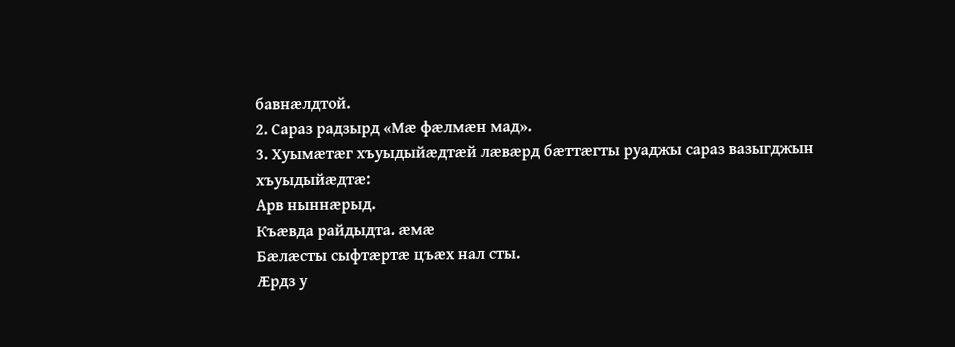бавнæлдтой.
2. Сараз радзырд «Мæ фæлмæн мад».
3. Хуымæтæг хъуыдыйæдтæй лæвæрд бæттæгты руаджы сараз вазыгджын
хъуыдыйæдтæ:
Арв ныннæрыд.
Къæвда райдыдта. æмæ
Бæлæсты сыфтæртæ цъæх нал сты.
Æрдз у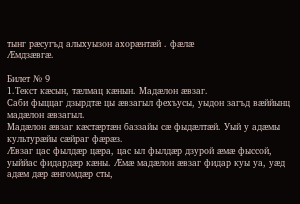тынг рæсугъд алыхуызон ахорæнтæй . фæлæ
Æмдзæвгæ.

Билет № 9
1.Текст кæсын, тæлмац кæнын. Мадæлон æвзаг.
Саби фыццаг дзырдтæ цы æвзагыл фехъусы, уыдон загъд вæййынц мадæлон æвзагыл.
Мадæлон æвзаг кæстæртæн баззайы сæ фыдæлтæй. Уый у адæмы культурæйы сæйраг фæрæз.
Æвзаг цас фылдæр цæра, цас ыл фылдæр дзурой æмæ фыссой, уыййас фидардæр кæны. Æмæ мадæлон æвзаг фидар куы уа, уæд адæм дæр æнгомдæр сты,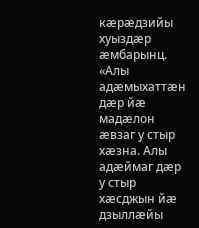кæрæдзийы хуыздæр æмбарынц.
«Алы адæмыхаттæн дæр йæ мадæлон æвзаг у стыр хæзна. Алы адæймаг дæр у стыр хæсджын йæ дзыллæйы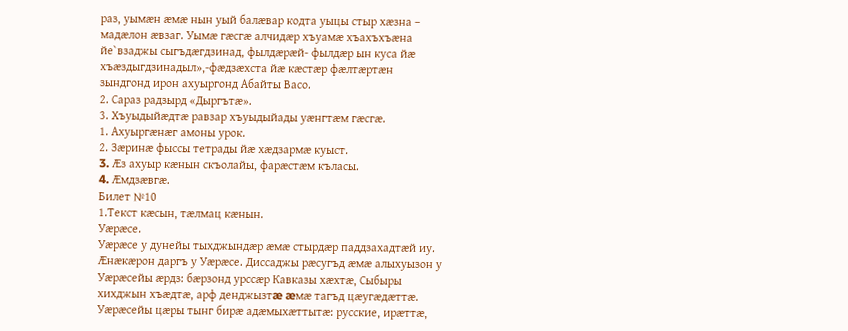раз, уымæн æмæ нын уый балæвар кодта уыцы стыр хæзна – мадæлон æвзаг. Уымæ гæсгæ алчидæр хъуамæ хъахъхъæна йе`взаджы сыгъдæгдзинад, фылдæрæй- фылдæр ын куса йæ хъæздыгдзинадыл»,-фæдзæхста йæ кæстæр фæлтæртæн зындгонд ирон ахуыргонд Абайты Васо.
2. Сараз радзырд «Дыргътæ».
3. Хъуыдыйæдтæ равзар хъуыдыйады уæнгтæм гæсгæ.
1. Ахуыргæнæг амоны урок.
2. Зæринæ фыссы тетрады йæ хæдзармæ куыст.
3. Æз ахуыр кæнын скъолайы, фарæстæм къласы.
4. Æмдзæвгæ.
Билет №10
1.Текст кæсын, тæлмац кæнын.
Уæрæсе.
Уæрæсе у дунейы тыхджындæр æмæ стырдæр паддзахадтæй иу. Æнæкæрон даргъ у Уæрæсе. Диссаджы рæсугъд æмæ алыхуызон у Уæрæсейы æрдз: бæрзонд урссæр Кавказы хæхтæ, Сыбыры хихджын хъæдтæ, арф денджызтæ æмæ тагъд цæугæдæттæ.
Уæрæсейы цæры тынг бирæ адæмыхæттытæ: русские, ирæттæ,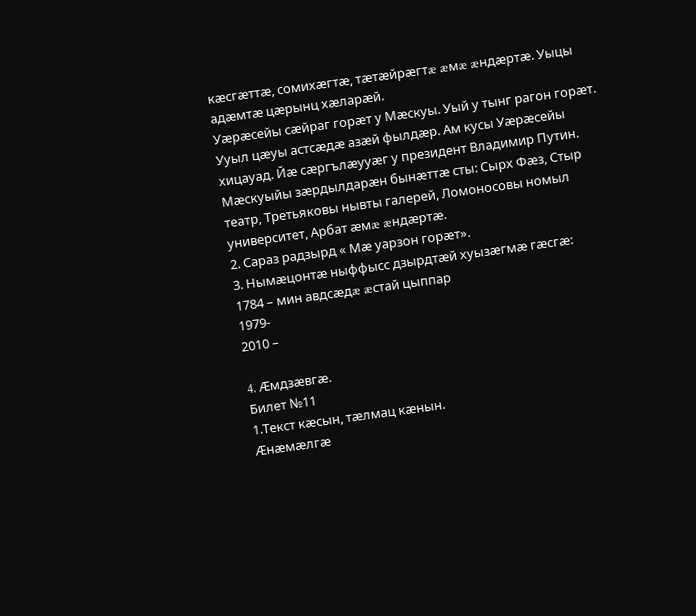кæсгæттæ, сомихæгтæ, тæтæйрæгтæ æмæ æндæртæ. Уыцы адæмтæ цæрынц хæларæй.
Уæрæсейы сæйраг горæт у Мæскуы. Уый у тынг рагон горæт. Ууыл цæуы астсæдæ азæй фылдæр. Ам кусы Уæрæсейы хицауад. Йæ сæргълæууæг у президент Владимир Путин. Мæскуыйы зæрдылдарæн бынæттæ сты: Сырх Фæз, Стыр театр, Третьяковы нывты галерей, Ломоносовы номыл университет, Арбат æмæ æндæртæ.
2. Сараз радзырд « Мæ уарзон горæт».
3. Нымæцонтæ ныффысс дзырдтæй хуызæгмæ гæсгæ:
1784 – мин авдсæдæ æстай цыппар
1979-
2010 –

4. Æмдзæвгæ.
Билет №11
1.Текст кæсын, тæлмац кæнын.
Æнæмæлгæ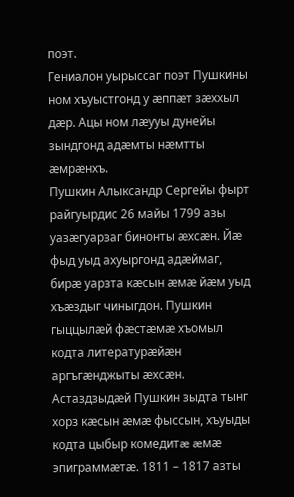поэт.
Гениалон уырыссаг поэт Пушкины ном хъуыстгонд у æппæт зæххыл дæр. Ацы ном лæууы дунейы зындгонд адæмты нæмтты æмрæнхъ.
Пушкин Алыксандр Сергейы фырт райгуырдис 26 майы 1799 азы уазæгуарзаг бинонты æхсæн. Йæ фыд уыд ахуыргонд адæймаг, бирæ уарзта кæсын æмæ йæм уыд хъæздыг чиныгдон. Пушкин гыццылæй фæстæмæ хъомыл кодта литературæйæн аргъгæнджыты æхсæн.
Астаздзыдæй Пушкин зыдта тынг хорз кæсын æмæ фыссын, хъуыды кодта цыбыр комедитæ æмæ эпиграммæтæ. 1811 – 1817 азты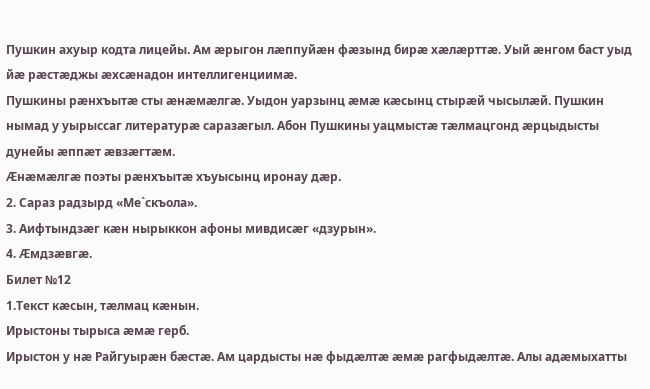Пушкин ахуыр кодта лицейы. Ам æрыгон лæппуйæн фæзынд бирæ хæлæрттæ. Уый æнгом баст уыд йæ рæстæджы æхсæнадон интеллигенциимæ.
Пушкины рæнхъытæ сты æнæмæлгæ. Уыдон уарзынц æмæ кæсынц стырæй чысылæй. Пушкин нымад у уырыссаг литературæ саразæгыл. Абон Пушкины уацмыстæ тæлмацгонд æрцыдысты дунейы æппæт æвзæгтæм.
Æнæмæлгæ поэты рæнхъытæ хъуысынц иронау дæр.
2. Сараз радзырд «Ме`скъола».
3. Аифтындзæг кæн нырыккон афоны мивдисæг «дзурын».
4. Æмдзæвгæ.
Билет №12
1.Текст кæсын, тæлмац кæнын.
Ирыстоны тырыса æмæ герб.
Ирыстон у нæ Райгуырæн бæстæ. Ам цардысты нæ фыдæлтæ æмæ рагфыдæлтæ. Алы адæмыхатты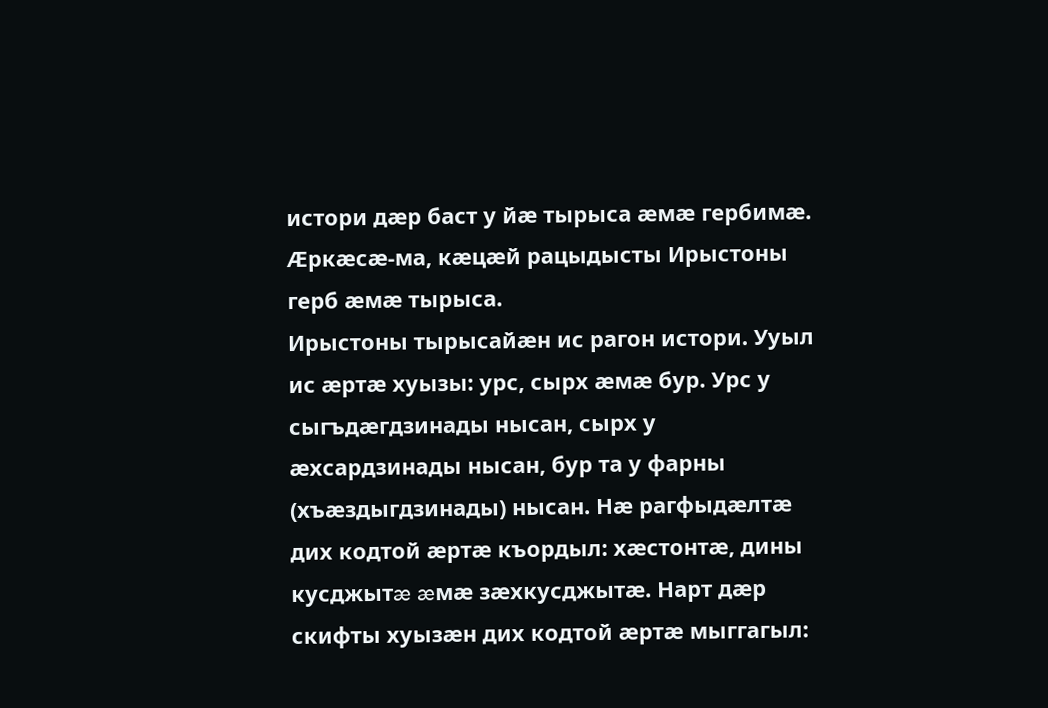истори дæр баст у йæ тырыса æмæ гербимæ. Æркæсæ-ма, кæцæй рацыдысты Ирыстоны герб æмæ тырыса.
Ирыстоны тырысайæн ис рагон истори. Ууыл ис æртæ хуызы: урс, сырх æмæ бур. Урс у сыгъдæгдзинады нысан, сырх у æхсардзинады нысан, бур та у фарны (хъæздыгдзинады) нысан. Нæ рагфыдæлтæ дих кодтой æртæ къордыл: хæстонтæ, дины кусджытæ æмæ зæхкусджытæ. Нарт дæр скифты хуызæн дих кодтой æртæ мыггагыл: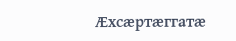Æхсæртæггатæ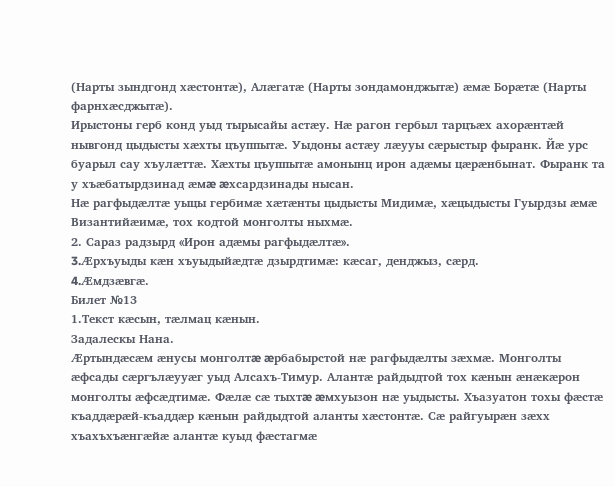(Нарты зындгонд хæстонтæ), Алæгатæ (Нарты зондамонджытæ) æмæ Борæтæ (Нарты фарнхæсджытæ).
Ирыстоны герб конд уыд тырысайы астæу. Нæ рагон гербыл тарцъæх ахорæнтæй нывгонд цыдысты хæхты цъуппытæ. Уыдоны астæу лæууы сæрыстыр фыранк. Йæ урс буарыл сау хъулæттæ. Хæхты цъуппытæ амонынц ирон адæмы цæрæнбынат. Фыранк та у хъæбатырдзинад æмæ æхсардзинады нысан.
Нæ рагфыдæлтæ уыцы гербимæ хæтæнты цыдысты Мидимæ, хæцыдысты Гуырдзы æмæ Византийæимæ, тох кодтой монголты ныхмæ.
2. Сараз радзырд «Ирон адæмы рагфыдæлтæ».
3.Æрхъуыды кæн хъуыдыйæдтæ дзырдтимæ: кæсаг, денджыз, сæрд.
4.Æмдзæвгæ.
Билет №13
1.Текст кæсын, тæлмац кæнын.
Задалескы Нана.
Æртындæсæм æнусы монголтæ æрбабырстой нæ рагфыдæлты зæхмæ. Монголты æфсады сæргълæууæг уыд Алсахъ-Тимур. Алантæ райдыдтой тох кæнын æнæкæрон монголты æфсæдтимæ. Фæлæ сæ тыхтæ æмхуызон нæ уыдысты. Хъазуатон тохы фæстæ къаддæрæй-къаддæр кæнын райдыдтой аланты хæстонтæ. Сæ райгуырæн зæхх хъахъхъæнгæйæ алантæ куыд фæстагмæ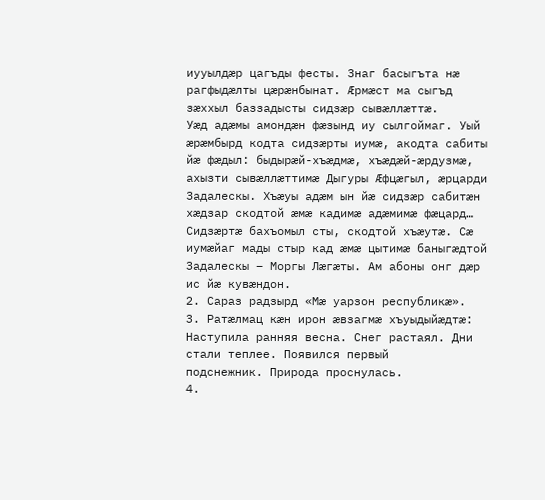иууылдæр цагъды фесты. Знаг басыгъта нæ рагфыдæлты цæрæнбынат. Æрмæст ма сыгъд зæххыл баззадысты сидзæр сывæллæттæ.
Уæд адæмы амондæн фæзынд иу сылгоймаг. Уый æрæмбырд кодта сидзæрты иумæ, акодта сабиты йæ фæдыл: быдырæй-хъæдмæ, хъæдæй-æрдузмæ, ахызти сывæллæттимæ Дыгуры Æфцæгыл, æрцарди Задалескы. Хъæуы адæм ын йæ сидзæр сабитæн хæдзар скодтой æмæ кадимæ адæмимæ фæцард…
Сидзæртæ бахъомыл сты, скодтой хъæутæ. Сæ иумæйаг мады стыр кад æмæ цытимæ баныгæдтой Задалескы – Моргы Лæгæты. Ам абоны онг дæр ис йæ кувæндон.
2. Сараз радзырд «Мæ уарзон республикæ».
3. Ратæлмац кæн ирон æвзагмæ хъуыдыйæдтæ:
Наступила ранняя весна. Снег растаял. Дни стали теплее. Появился первый
подснежник. Природа проснулась.
4.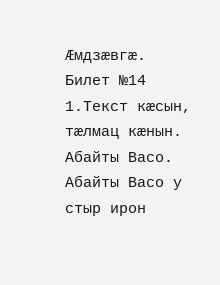Æмдзæвгæ.
Билет №14
1.Текст кæсын, тæлмац кæнын.
Абайты Васо.
Абайты Васо у стыр ирон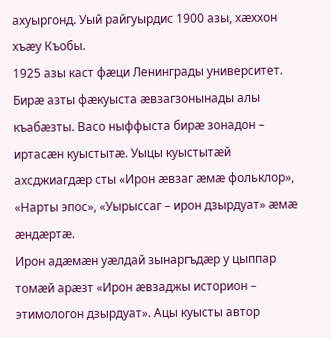ахуыргонд. Уый райгуырдис 1900 азы, хæххон хъæу Къобы.
1925 азы каст фæци Ленинграды университет. Бирæ азты фæкуыста æвзагзонынады алы къабæзты. Васо ныффыста бирæ зонадон – иртасæн куыстытæ. Уыцы куыстытæй ахсджиагдæр сты «Ирон æвзаг æмæ фольклор», «Нарты эпос», «Уырыссаг – ирон дзырдуат» æмæ æндæртæ.
Ирон адæмæн уæлдай зынаргъдæр у цыппар томæй арæзт «Ирон æвзаджы историон – этимологон дзырдуат». Ацы куысты автор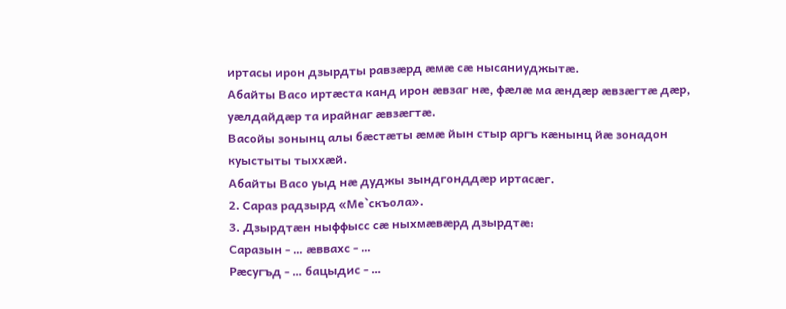иртасы ирон дзырдты равзæрд æмæ сæ нысаниуджытæ.
Абайты Васо иртæста канд ирон æвзаг нæ, фæлæ ма æндæр æвзæгтæ дæр, уæлдайдæр та ирайнаг æвзæгтæ.
Васойы зонынц алы бæстæты æмæ йын стыр аргъ кæнынц йæ зонадон куыстыты тыххæй.
Абайты Васо уыд нæ дуджы зындгонддæр иртасæг.
2. Сараз радзырд «Ме`скъола».
3. Дзырдтæн ныффысс сæ ныхмæвæрд дзырдтæ:
Саразын - … æввахс - …
Рæсугъд - … бацыдис - …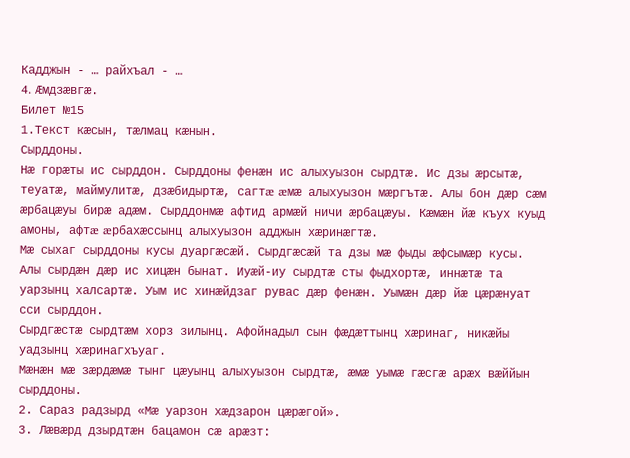Кадджын - … райхъал - …
4. Æмдзæвгæ.
Билет №15
1.Текст кæсын, тæлмац кæнын.
Сырддоны.
Нæ горæты ис сырддон. Сырддоны фенæн ис алыхуызон сырдтæ. Ис дзы æрсытæ, теуатæ, маймулитæ, дзæбидыртæ, сагтæ æмæ алыхуызон мæргътæ. Алы бон дæр сæм æрбацæуы бирæ адæм. Сырддонмæ афтид армæй ничи æрбацæуы. Кæмæн йæ къух куыд амоны, афтæ æрбахæссынц алыхуызон адджын хæринæгтæ.
Мæ сыхаг сырддоны кусы дуаргæсæй. Сырдгæсæй та дзы мæ фыды æфсымæр кусы. Алы сырдæн дæр ис хицæн бынат. Иуæй-иу сырдтæ сты фыдхортæ, иннæтæ та уарзынц халсартæ. Уым ис хинæйдзаг рувас дæр фенæн. Уымæн дæр йæ цæрæнуат сси сырддон.
Сырдгæстæ сырдтæм хорз зилынц. Афойнадыл сын фæдæттынц хæринаг, никæйы уадзынц хæринагхъуаг.
Мæнæн мæ зæрдæмæ тынг цæуынц алыхуызон сырдтæ, æмæ уымæ гæсгæ арæх вæййын сырддоны.
2. Сараз радзырд «Мæ уарзон хæдзарон цæрæгой».
3. Лæвæрд дзырдтæн бацамон сæ арæзт: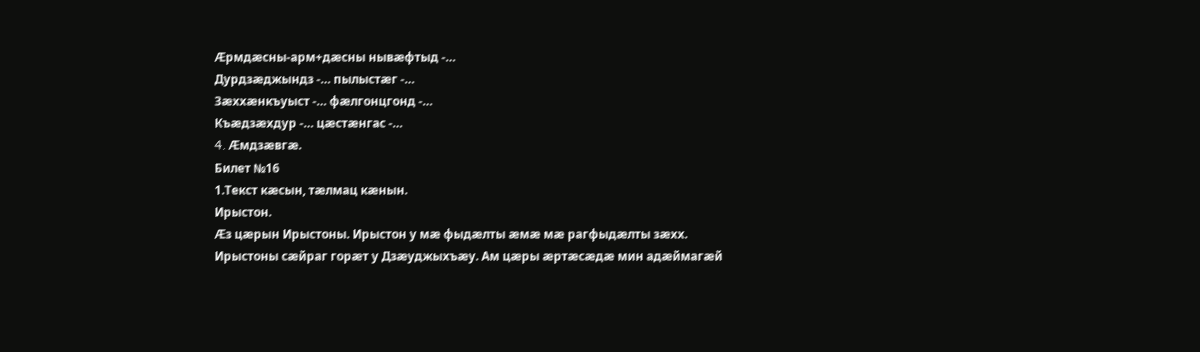Æрмдæсны-арм+дæсны нывæфтыд -…
Дурдзæджындз -… пылыстæг -…
Зæххæнкъуыст -… фæлгонцгонд -…
Къæдзæхдур -… цæстæнгас -…
4. Æмдзæвгæ.
Билет №16
1.Текст кæсын, тæлмац кæнын.
Ирыстон.
Æз цæрын Ирыстоны. Ирыстон у мæ фыдæлты æмæ мæ рагфыдæлты зæхх.
Ирыстоны сæйраг горæт у Дзæуджыхъæу. Ам цæры æртæсæдæ мин адæймагæй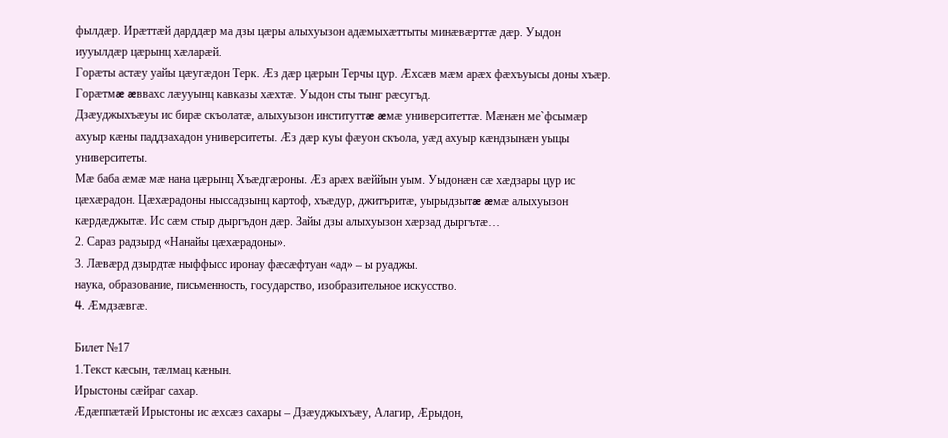фылдæр. Ирæттæй дарддæр ма дзы цæры алыхуызон адæмыхæттыты минæвæрттæ дæр. Уыдон иууылдæр цæрынц хæларæй.
Горæты астæу уайы цæугæдон Терк. Æз дæр цæрын Терчы цур. Æхсæв мæм арæх фæхъуысы доны хъæр. Горæтмæ æввахс лæууынц кавказы хæхтæ. Уыдон сты тынг рæсугъд.
Дзæуджыхъæуы ис бирæ скъолатæ, алыхуызон институттæ æмæ университеттæ. Мæнæн ме`фсымæр ахуыр кæны паддзахадон университеты. Æз дæр куы фæуон скъола, уæд ахуыр кæндзынæн уыцы университеты.
Мæ баба æмæ мæ нана цæрынц Хъæдгæроны. Æз арæх вæййын уым. Уыдонæн сæ хæдзары цур ис цæхæрадон. Цæхæрадоны ныссадзынц картоф, хъæдур, джитъритæ, уырыдзытæ æмæ алыхуызон кæрдæджытæ. Ис сæм стыр дыргъдон дæр. Зайы дзы алыхуызон хæрзад дыргътæ…
2. Сараз радзырд «Нанайы цæхæрадоны».
3. Лæвæрд дзырдтæ ныффысс иронау фæсæфтуан «ад» – ы руаджы.
наука, образование, письменность, государство, изобразительное искусство.
4. Æмдзæвгæ.

Билет №17
1.Текст кæсын, тæлмац кæнын.
Ирыстоны сæйраг сахар.
Æдæппæтæй Ирыстоны ис æхсæз сахары – Дзæуджыхъæу, Алагир, Æрыдон,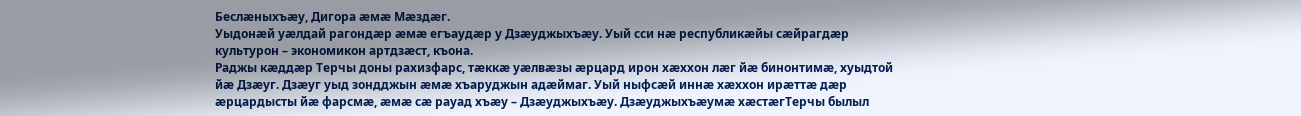Беслæныхъæу, Дигора æмæ Мæздæг.
Уыдонæй уæлдай рагондæр æмæ егъаудæр у Дзæуджыхъæу. Уый сси нæ республикæйы сæйрагдæр культурон – экономикон артдзæст, къона.
Раджы кæддæр Терчы доны рахизфарс, тæккæ уæлвæзы æрцард ирон хæххон лæг йæ бинонтимæ, хуыдтой йæ Дзæуг. Дзæуг уыд зондджын æмæ хъаруджын адæймаг. Уый ныфсæй иннæ хæххон ирæттæ дæр æрцардысты йæ фарсмæ, æмæ сæ рауад хъæу – Дзæуджыхъæу. Дзæуджыхъæумæ хæстæгТерчы былыл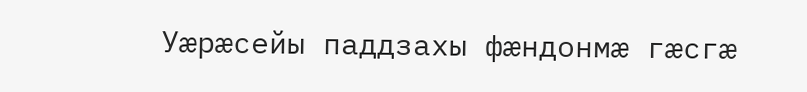Уæрæсейы паддзахы фæндонмæ гæсгæ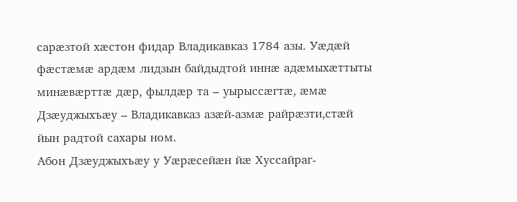сарæзтой хæстон фидар Владикавказ 1784 азы. Уæдæй фæстæмæ ардæм лидзын байдыдтой иннæ адæмыхæттыты минæвæрттæ дæр, фылдæр та – уырыссæгтæ, æмæ Дзæуджыхъæу – Владикавказ азæй-азмæ райрæзти,стæй йын радтой сахары ном.
Абон Дзæуджыхъæу у Уæрæсейæн йæ Хуссайраг-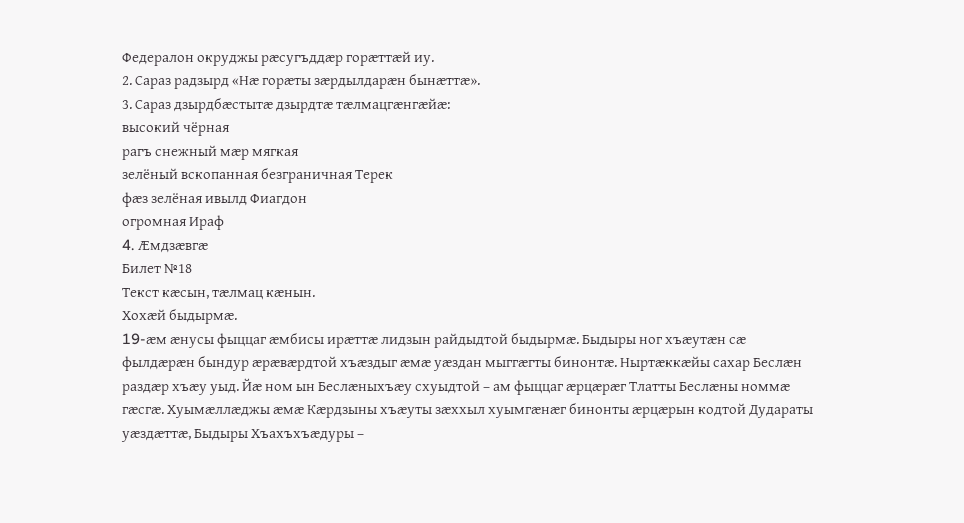Федералон окруджы рæсугъддæр горæттæй иу.
2. Сараз радзырд «Нæ горæты зæрдылдарæн бынæттæ».
3. Сараз дзырдбæстытæ дзырдтæ тæлмацгæнгæйæ:
высокий чёрная
рагъ снежный мæр мягкая
зелёный вскопанная безграничная Терек
фæз зелёная ивылд Фиагдон
огромная Ираф
4. Æмдзæвгæ
Билет №18
Текст кæсын, тæлмац кæнын.
Хохæй быдырмæ.
19-æм æнусы фыццаг æмбисы ирæттæ лидзын райдыдтой быдырмæ. Быдыры ног хъæутæн сæ фылдæрæн бындур æрæвæрдтой хъæздыг æмæ уæздан мыггæгты бинонтæ. Ныртæккæйы сахар Беслæн раздæр хъæу уыд. Йæ ном ын Беслæныхъæу схуыдтой – ам фыццаг æрцæрæг Тлатты Беслæны номмæ гæсгæ. Хуымæллæджы æмæ Кæрдзыны хъæуты зæххыл хуымгæнæг бинонты æрцæрын кодтой Дудараты уæздæттæ, Быдыры Хъахъхъæдуры –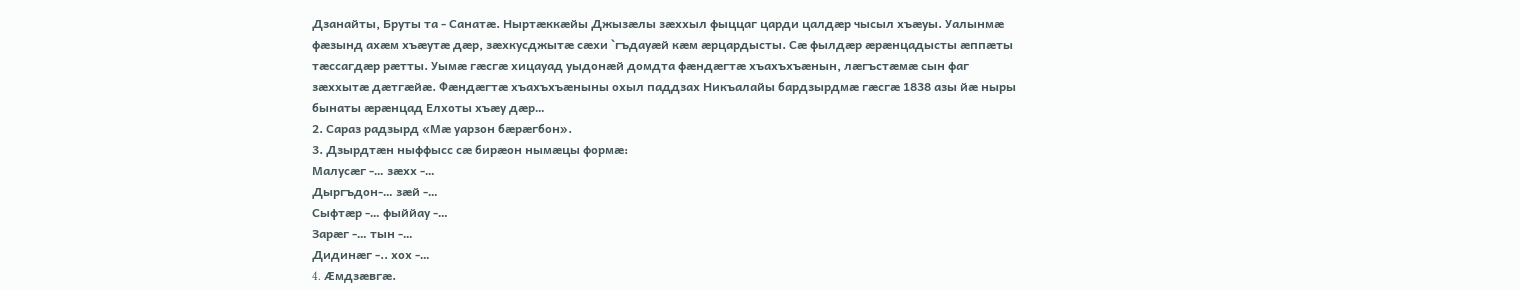Дзанайты, Бруты та - Санатæ. Ныртæккæйы Джызæлы зæххыл фыццаг царди цалдæр чысыл хъæуы. Уалынмæ фæзынд ахæм хъæутæ дæр, зæхкусджытæ сæхи `гъдауæй кæм æрцардысты. Сæ фылдæр æрæнцадысты æппæты тæссагдæр рæтты. Уымæ гæсгæ хицауад уыдонæй домдта фæндæгтæ хъахъхъæнын, лæгъстæмæ сын фаг зæххытæ дæтгæйæ. Фæндæгтæ хъахъхъæныны охыл паддзах Никъалайы бардзырдмæ гæсгæ 1838 азы йæ ныры бынаты æрæнцад Елхоты хъæу дæр…
2. Сараз радзырд «Мæ уарзон бæрæгбон».
3. Дзырдтæн ныффысс сæ бирæон нымæцы формæ:
Малусæг -… зæхх -…
Дыргъдон-… зæй -…
Сыфтæр -… фыййау -…
Зарæг -… тын -…
Дидинæг -.. хох -…
4. Æмдзæвгæ.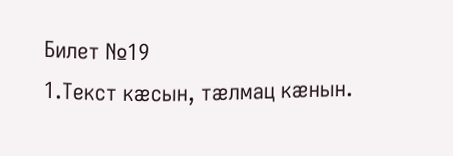Билет №19
1.Текст кæсын, тæлмац кæнын.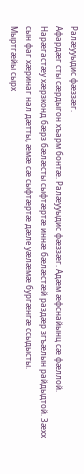Ралæууыдис фæззæг.
Афардæг сты сæрдыгон хъарм бонтæ. Ралæууыдис фæззæг. Адæм æфснайынц сæ фæллой.
Нарæгастæу хæрзконд бæрз бæлæсты сыфтæртæ иннæ бæлæстæй раздæр згъæлын райдыдтой. Зæхх сын фаг хæринаг нал дæтты, æмæ сæ сыфтæртæ дæле уæлæмæ бургæнгæ ссыдысты.
Мыртгæйы сырх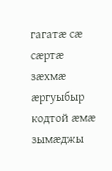гагатæ сæ сæртæ зæхмæ æргуыбыр кодтой æмæ зымæджы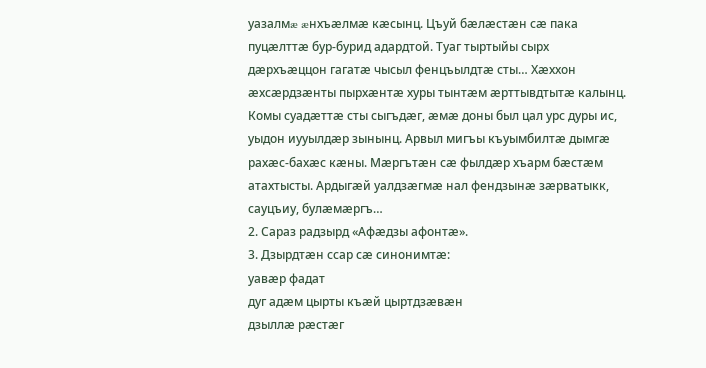уазалмæ æнхъæлмæ кæсынц. Цъуй бæлæстæн сæ пака пуцæлттæ бур-бурид адардтой. Туаг тыртыйы сырх дæрхъæццон гагатæ чысыл фенцъылдтæ сты… Хæххон æхсæрдзæнты пырхæнтæ хуры тынтæм æрттывдтытæ калынц. Комы суадæттæ сты сыгъдæг, æмæ доны был цал урс дуры ис, уыдон иууылдæр зынынц. Арвыл мигъы къуымбилтæ дымгæ рахæс-бахæс кæны. Мæргътæн сæ фылдæр хъарм бæстæм атахтысты. Ардыгæй уалдзæгмæ нал фендзынæ зæрватыкк, сауцъиу, булæмæргъ…
2. Сараз радзырд «Афæдзы афонтæ».
3. Дзырдтæн ссар сæ синонимтæ:
уавæр фадат
дуг адæм цырты къæй цыртдзæвæн
дзыллæ рæстæг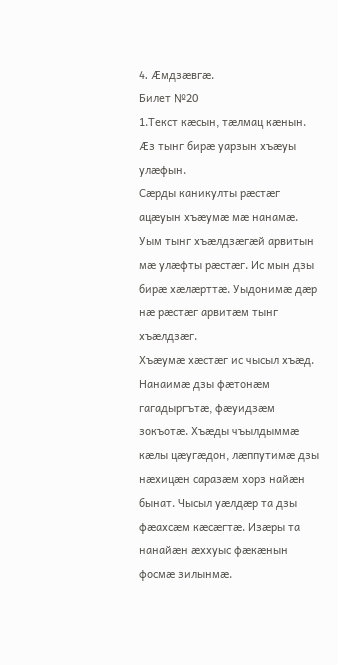4. Æмдзæвгæ.
Билет №20
1.Текст кæсын, тæлмац кæнын.
Æз тынг бирæ уарзын хъæуы улæфын.
Сæрды каникулты рæстæг ацæуын хъæумæ мæ нанамæ. Уым тынг хъæлдзæгæй арвитын мæ улæфты рæстæг. Ис мын дзы бирæ хæлæрттæ. Уыдонимæ дæр нæ рæстæг арвитæм тынг хъæлдзæг.
Хъæумæ хæстæг ис чысыл хъæд. Нанаимæ дзы фæтонæм гагадыргътæ, фæуидзæм зокъотæ. Хъæды чъылдыммæ кæлы цæугæдон, лæппутимæ дзы нæхицæн саразæм хорз найæн бынат. Чысыл уæлдæр та дзы фæахсæм кæсæгтæ. Изæры та нанайæн æххуыс фæкæнын фосмæ зилынмæ.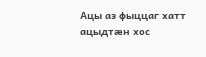Ацы аз фыццаг хатт ацыдтæн хос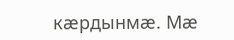кæрдынмæ. Мæ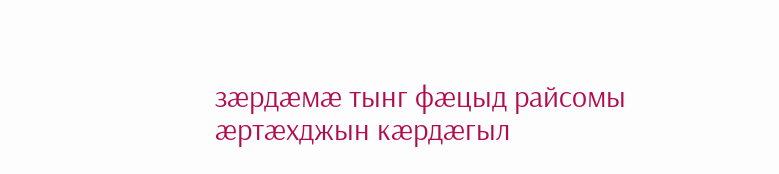зæрдæмæ тынг фæцыд райсомы æртæхджын кæрдæгыл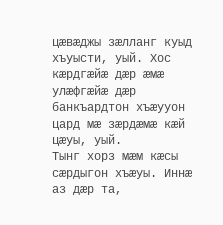цæвæджы зæлланг куыд хъуысти, уый. Хос кæрдгæйæ дæр æмæ улæфгæйæ дæр банкъардтон хъæууон цард мæ зæрдæмæ кæй цæуы, уый.
Тынг хорз мæм кæсы сæрдыгон хъæуы. Иннæ аз дæр та,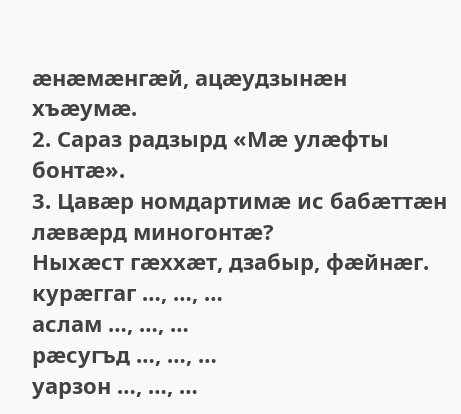æнæмæнгæй, ацæудзынæн хъæумæ.
2. Сараз радзырд «Мæ улæфты бонтæ».
3. Цавæр номдартимæ ис бабæттæн лæвæрд миногонтæ?
Ныхæст гæххæт, дзабыр, фæйнæг.
курæггаг …, …, …
аслам …, …, …
рæсугъд …, …, …
уарзон …, …, …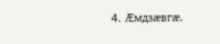4. Æмдзæвгæ.